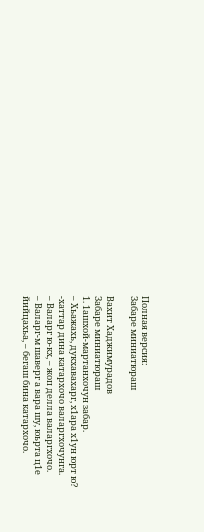Полная версия:
Забаре миниатюраш

Вахит Хаджимурадов
Забаре миниатюраш
1. 1ашхой-мартанхочун забар.
– Хьажахь, дукхавахарг, х1ара х1ун юрт ю? -хаттар дина катархочо валаргхочунга.
– Валарг ю-кх, – жоп делла валаргхочо.
– Валарг-м шаверг а вара шу, юьрта ц1е йийцахьа, – бегаш бина катархочо.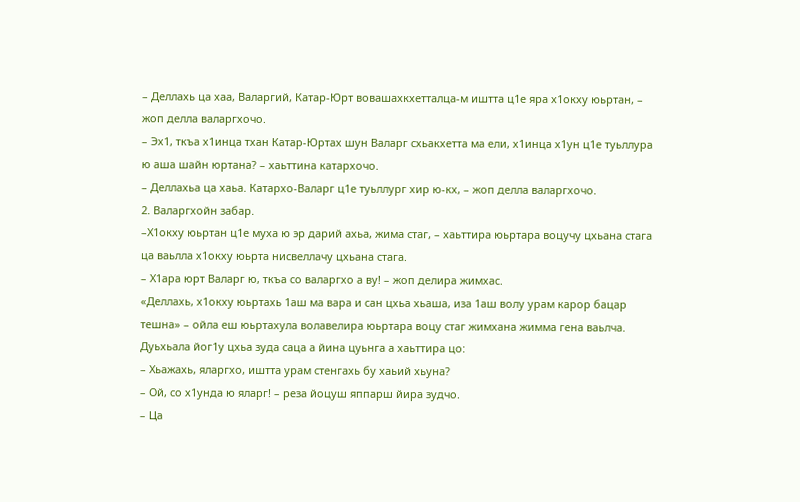– Деллахь ца хаа, Валаргий, Катар-Юрт вовашахкхетталца-м иштта ц1е яра х1окху юьртан, – жоп делла валаргхочо.
– Эх1, ткъа х1инца тхан Катар-Юртах шун Валарг схьакхетта ма ели, х1инца х1ун ц1е туьллура ю аша шайн юртана? – хаьттина катархочо.
– Деллахьа ца хаьа. Катархо-Валарг ц1е туьллург хир ю-кх, – жоп делла валаргхочо.
2. Валаргхойн забар.
–Х1окху юьртан ц1е муха ю эр дарий ахьа, жима стаг, – хаьттира юьртара воцучу цхьана стага ца ваьлла х1окху юьрта нисвеллачу цхьана стага.
– Х1ара юрт Валарг ю, ткъа со валаргхо а ву! – жоп делира жимхас.
«Деллахь, х1окху юьртахь 1аш ма вара и сан цхьа хьаша, иза 1аш волу урам карор бацар тешна» – ойла еш юьртахула волавелира юьртара воцу стаг жимхана жимма гена ваьлча. Дуьхьала йог1у цхьа зуда саца а йина цуьнга а хаьттира цо:
– Хьажахь, яларгхо, иштта урам стенгахь бу хаьий хьуна?
– Ой, со х1унда ю яларг! – реза йоцуш яппарш йира зудчо.
– Ца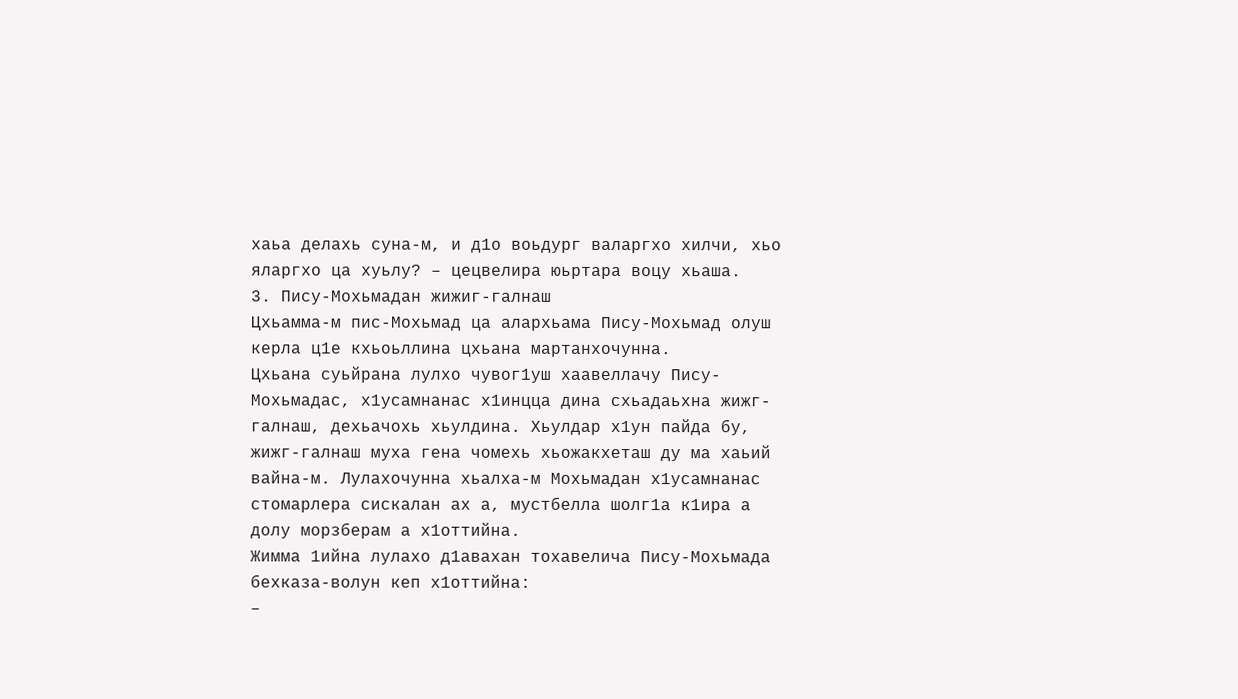хаьа делахь суна-м, и д1о воьдург валаргхо хилчи, хьо яларгхо ца хуьлу? – цецвелира юьртара воцу хьаша.
3. Пису-Мохьмадан жижиг-галнаш
Цхьамма-м пис-Мохьмад ца алархьама Пису-Мохьмад олуш керла ц1е кхьоьллина цхьана мартанхочунна.
Цхьана суьйрана лулхо чувог1уш хаавеллачу Пису-Мохьмадас, х1усамнанас х1инцца дина схьадаьхна жижг-галнаш, дехьачохь хьулдина. Хьулдар х1ун пайда бу, жижг-галнаш муха гена чомехь хьожакхеташ ду ма хаьий вайна-м. Лулахочунна хьалха-м Мохьмадан х1усамнанас стомарлера сискалан ах а, мустбелла шолг1а к1ира а долу морзберам а х1оттийна.
Жимма 1ийна лулахо д1авахан тохавелича Пису-Мохьмада бехказа-волун кеп х1оттийна:
–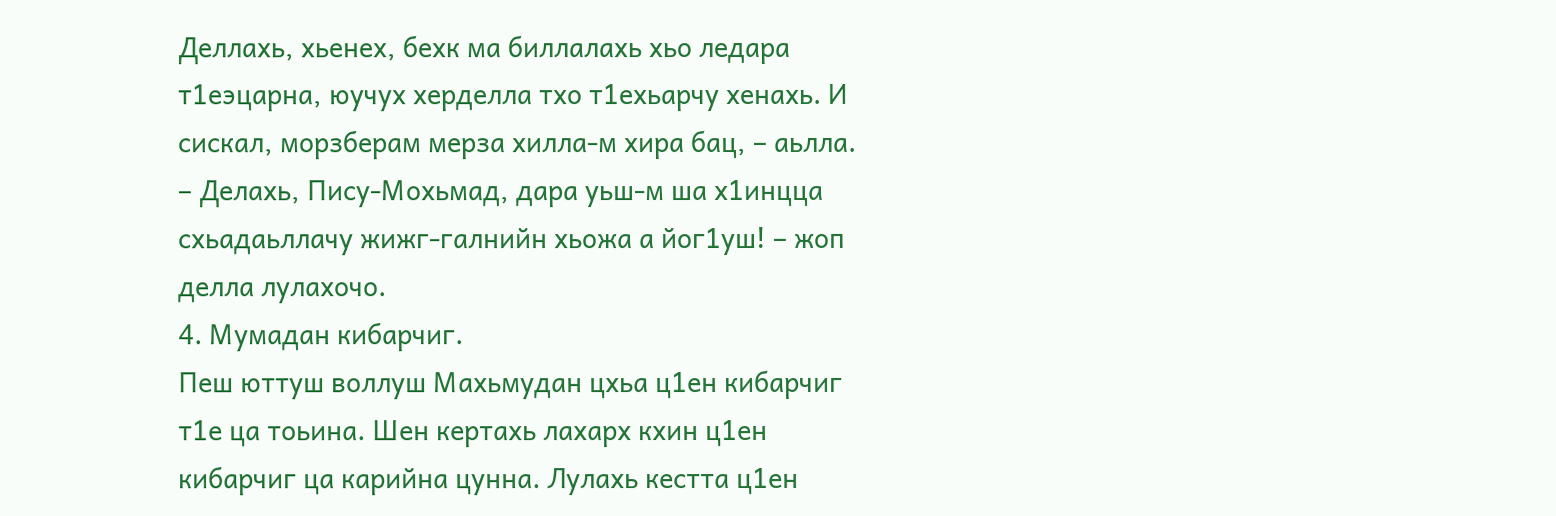Деллахь, хьенех, бехк ма биллалахь хьо ледара т1еэцарна, юучух херделла тхо т1ехьарчу хенахь. И сискал, морзберам мерза хилла-м хира бац, – аьлла.
– Делахь, Пису-Мохьмад, дара уьш-м ша х1инцца схьадаьллачу жижг-галнийн хьожа а йог1уш! – жоп делла лулахочо.
4. Мумадан кибарчиг.
Пеш юттуш воллуш Махьмудан цхьа ц1ен кибарчиг т1е ца тоьина. Шен кертахь лахарх кхин ц1ен кибарчиг ца карийна цунна. Лулахь кестта ц1ен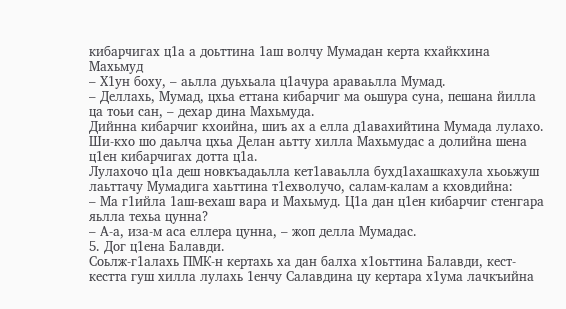кибарчигах ц1а а доьттина 1аш волчу Мумадан керта кхайкхина Махьмуд
– Х1ун боху, – аьлла дуьхьала ц1ачура араваьлла Мумад.
– Деллахь, Мумад, цхьа еттана кибарчиг ма оьшура суна, пешана йилла ца тоьи сан, – дехар дина Махьмуда.
Дийнна кибарчиг кхоийна, шиъ ах а елла д1авахийтина Мумада лулахо.
Ши-кхо шо даьлча цхьа Делан аьтту хилла Махьмудас а долийна шена ц1ен кибарчигах дотта ц1а.
Лулахочо ц1а деш новкъадаьлла кет1аваьлла бухд1ахашкахула хьоьжуш лаьттачу Мумадига хаьттина т1ехволучо, салам-калам а кховдийна:
– Ма г1ийла 1аш-вехаш вара и Махьмуд. Ц1а дан ц1ен кибарчиг стенгара яьлла техьа цунна?
– А-а, иза-м аса еллера цунна, – жоп делла Мумадас.
5. Дог ц1ена Балавди.
Соьлж-г1алахь ПМК-н кертахь ха дан балха х1оьттина Балавди, кест-кестта гуш хилла лулахь 1енчу Салавдина цу кертара х1ума лачкъийна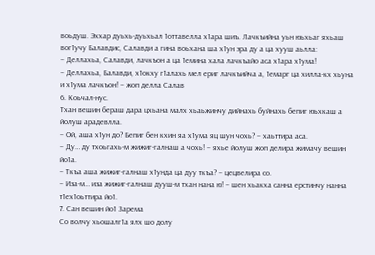воьдуш. Эххар дуьхь-дуьхьал 1оттавелла х1ара шиъ. Лачкъийна уьн юьхьаг яхьаш вог1учу Балавдис, Салавди а гина воьхана ша х1ун эра ду а ца хууш аьлла:
– Деллахьа, Салавди, лачкъон а ца 1емина хала лачкъайо аса х1ара х1ума!
– Деллахьа, Балавди, х1окху г1алахь мел ериг лачкъийча а, 1емарг ца хилла-кх хьуна и х1ума лачкъон! – жоп делла Салав
6. Коьчал-нус.
Тхан вешин бераш дара цхьана малх хьаьжинчу дийнахь буйнахь бепиг юьхкаш а йолуш арадевлла.
– Ой, аша х1ун до? Бепиг бен кхин яа х1ума яц шун чохь? – хаьттира аса.
– Ду… ду тхоьгахь-м жижиг-галнаш а чохь! – яхье йолуш жоп делира жимачу вешин йо1а.
– Ткъа аша жижиг-галнаш х1унда ца дуу ткъа? – цецвелира со.
– Иза-м… иза жижиг-галнаш дууш-м тхан нана ю! – шен хьакха санна ерстинчу нанна т1ех1оьттира йо1.
7. Сан вешин йо1 Зарема
Со волчу хьошалг1а ялх шо долу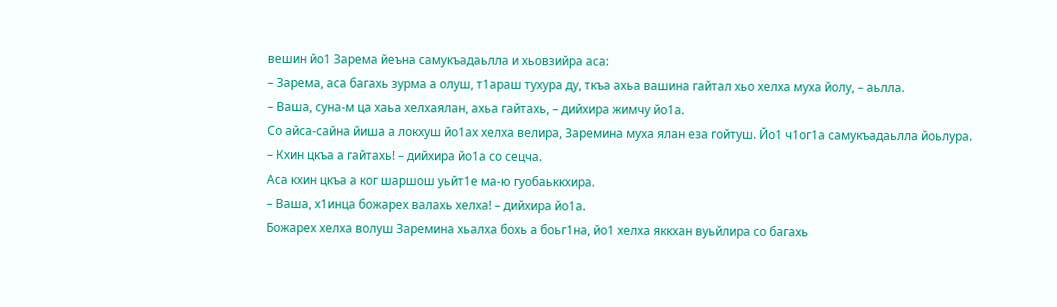вешин йо1 Зарема йеъна самукъадаьлла и хьовзийра аса:
– Зарема, аса багахь зурма а олуш, т1араш тухура ду, ткъа ахьа вашина гайтал хьо хелха муха йолу, – аьлла.
– Ваша, суна-м ца хаьа хелхаялан, ахьа гайтахь, – дийхира жимчу йо1а.
Со айса-сайна йиша а локхуш йо1ах хелха велира, Заремина муха ялан еза гойтуш. Йо1 ч1ог1а самукъадаьлла йоьлура.
– Кхин цкъа а гайтахь! – дийхира йо1а со сецча.
Аса кхин цкъа а ког шаршош уьйт1е ма-ю гуобаьккхира.
– Ваша, х1инца божарех валахь хелха! – дийхира йо1а.
Божарех хелха волуш Заремина хьалха бохь а боьг1на, йо1 хелха яккхан вуьйлира со багахь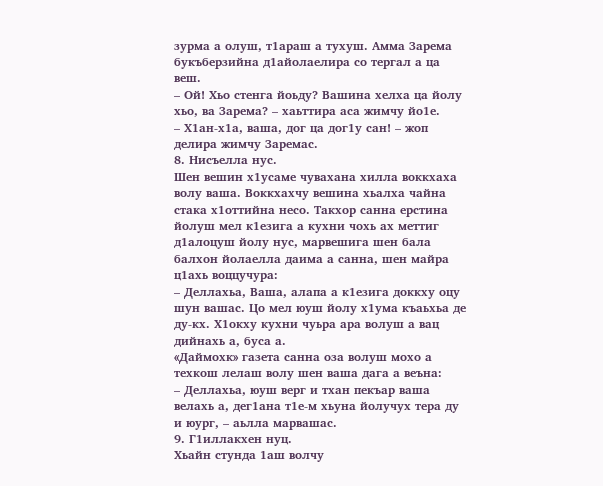зурма а олуш, т1араш а тухуш. Амма Зарема букъберзийна д1айолаелира со тергал а ца веш.
– Ой! Хьо стенга йоьду? Вашина хелха ца йолу хьо, ва Зарема? – хаьттира аса жимчу йо1е.
– Х1ан-х1а, ваша, дог ца дог1у сан! – жоп делира жимчу Заремас.
8. Нисъелла нус.
Шен вешин х1усаме чувахана хилла воккхаха волу ваша. Воккхахчу вешина хьалха чайна стака х1оттийна несо. Такхор санна ерстина йолуш мел к1езига а кухни чохь ах меттиг д1алоцуш йолу нус, марвешига шен бала балхон йолаелла даима а санна, шен майра ц1ахь воццучура:
– Деллахьа, Ваша, алапа а к1езига доккху оцу шун вашас. Цо мел юуш йолу х1ума къаьхьа де ду-кх. Х1окху кухни чуьра ара волуш а вац дийнахь а, буса а.
«Даймохк» газета санна оза волуш мохо а техкош лелаш волу шен ваша дага а веъна:
– Деллахьа, юуш верг и тхан пекъар ваша велахь а, дег1ана т1е-м хьуна йолучух тера ду и юург, – аьлла марвашас.
9. Г1иллакхен нуц.
Хьайн стунда 1аш волчу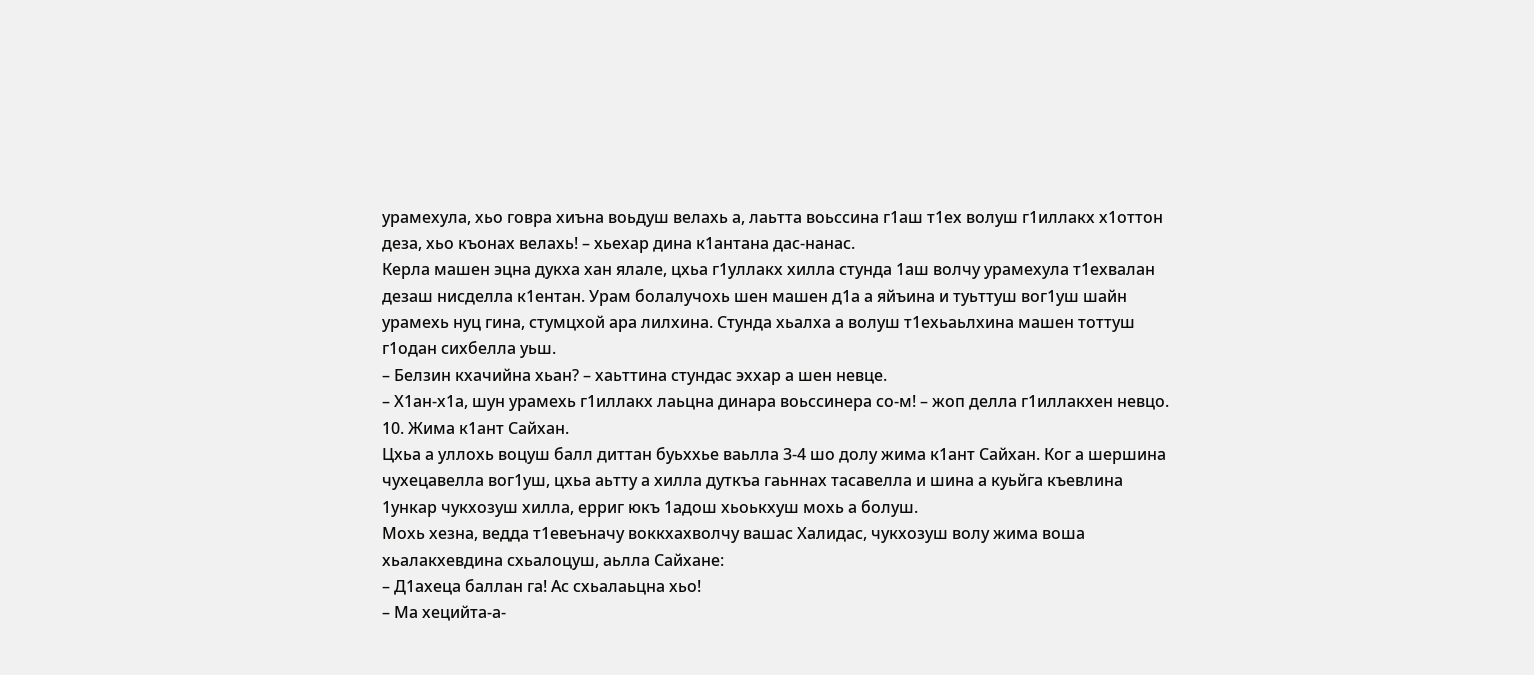урамехула, хьо говра хиъна воьдуш велахь а, лаьтта воьссина г1аш т1ех волуш г1иллакх х1оттон деза, хьо къонах велахь! – хьехар дина к1антана дас-нанас.
Керла машен эцна дукха хан ялале, цхьа г1уллакх хилла стунда 1аш волчу урамехула т1ехвалан дезаш нисделла к1ентан. Урам болалучохь шен машен д1а а яйъина и туьттуш вог1уш шайн урамехь нуц гина, стумцхой ара лилхина. Стунда хьалха а волуш т1ехьаьлхина машен тоттуш г1одан сихбелла уьш.
– Белзин кхачийна хьан? – хаьттина стундас эххар а шен невце.
– Х1ан-х1а, шун урамехь г1иллакх лаьцна динара воьссинера со-м! – жоп делла г1иллакхен невцо.
10. Жима к1ант Сайхан.
Цхьа а уллохь воцуш балл диттан буьххье ваьлла 3-4 шо долу жима к1ант Сайхан. Ког а шершина чухецавелла вог1уш, цхьа аьтту а хилла дуткъа гаьннах тасавелла и шина а куьйга къевлина 1ункар чукхозуш хилла, ерриг юкъ 1адош хьоькхуш мохь а болуш.
Мохь хезна, ведда т1евеъначу воккхахволчу вашас Халидас, чукхозуш волу жима воша хьалакхевдина схьалоцуш, аьлла Сайхане:
– Д1ахеца баллан га! Ас схьалаьцна хьо!
– Ма хецийта-а-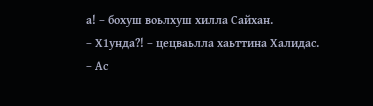а! – бохуш воьлхуш хилла Сайхан.
– Х1унда?! – цецваьлла хаьттина Халидас.
– Ас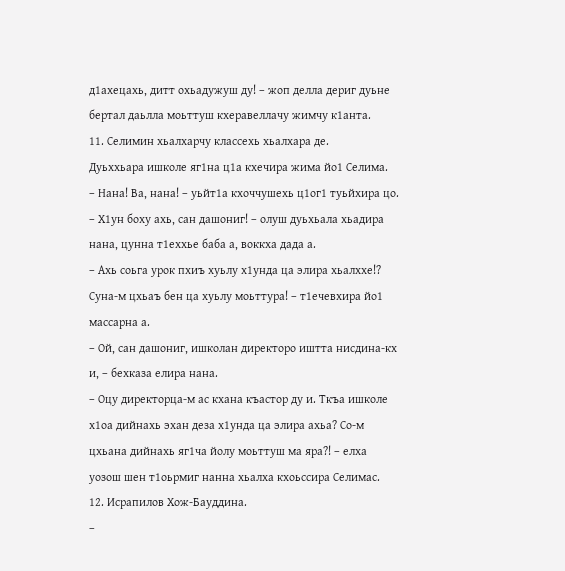д1ахецахь, дитт охьадужуш ду! – жоп делла дериг дуьне бертал даьлла моьттуш кхеравеллачу жимчу к1анта.
11. Селимин хьалхарчу классехь хьалхара де.
Дуьххьара ишколе яг1на ц1а кхечира жима йо1 Селима.
– Нана! Ва, нана! – уьйт1а кхоччушехь ц1ог1 туьйхира цо.
– Х1ун боху ахь, сан дашониг! – олуш дуьхьала хьадира нана, цунна т1еххье баба а, воккха дада а.
– Ахь соьга урок пхиъ хуьлу х1унда ца элира хьалххе!? Суна-м цхьаъ бен ца хуьлу моьттура! – т1ечевхира йо1 массарна а.
– Ой, сан дашониг, ишколан директоро иштта нисдина-кх и, – бехказа елира нана.
– Оцу директорца-м ас кхана къастор ду и. Ткъа ишколе х1оа дийнахь эхан деза х1унда ца элира ахьа? Со-м цхьана дийнахь яг1ча йолу моьттуш ма яра?! – елха уозош шен т1оьрмиг нанна хьалха кхоьссира Селимас.
12. Исрапилов Хож-Бауддина.
–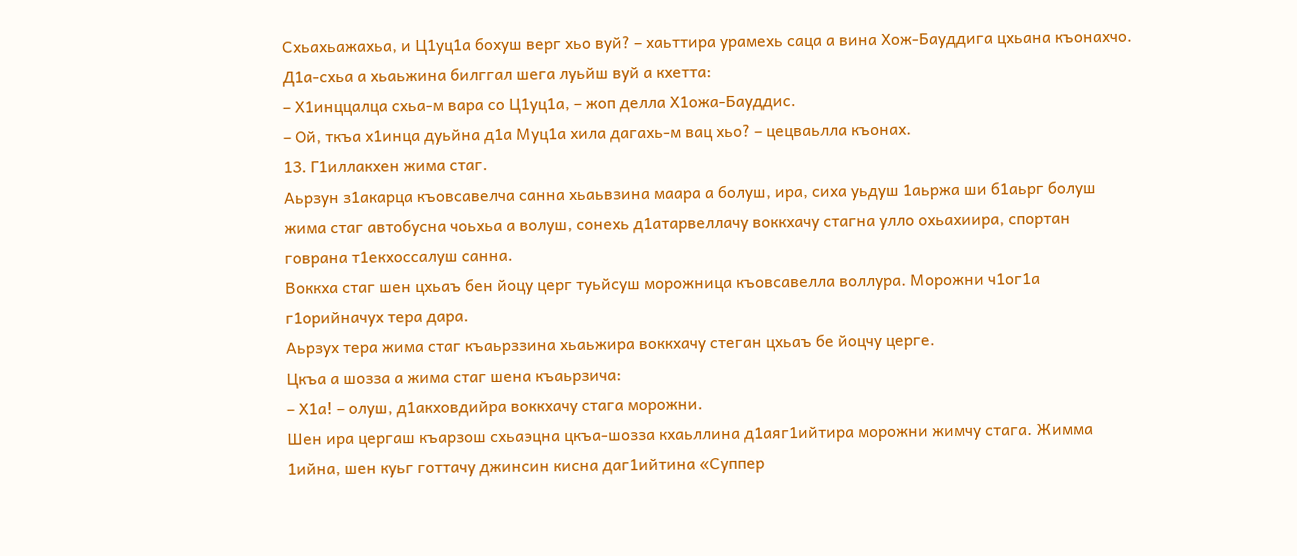Схьахьажахьа, и Ц1уц1а бохуш верг хьо вуй? – хаьттира урамехь саца а вина Хож-Бауддига цхьана къонахчо.
Д1а-схьа а хьаьжина билггал шега луьйш вуй а кхетта:
– Х1инццалца схьа-м вара со Ц1уц1а, – жоп делла Х1ожа-Бауддис.
– Ой, ткъа х1инца дуьйна д1а Муц1а хила дагахь-м вац хьо? – цецваьлла къонах.
13. Г1иллакхен жима стаг.
Аьрзун з1акарца къовсавелча санна хьаьвзина маара а болуш, ира, сиха уьдуш 1аьржа ши б1аьрг болуш жима стаг автобусна чоьхьа а волуш, сонехь д1атарвеллачу воккхачу стагна улло охьахиира, спортан говрана т1екхоссалуш санна.
Воккха стаг шен цхьаъ бен йоцу церг туьйсуш морожница къовсавелла воллура. Морожни ч1ог1а г1орийначух тера дара.
Аьрзух тера жима стаг къаьрззина хьаьжира воккхачу стеган цхьаъ бе йоцчу церге.
Цкъа а шозза а жима стаг шена къаьрзича:
– Х1а! – олуш, д1акховдийра воккхачу стага морожни.
Шен ира цергаш къарзош схьаэцна цкъа-шозза кхаьллина д1аяг1ийтира морожни жимчу стага. Жимма 1ийна, шен куьг готтачу джинсин кисна даг1ийтина «Суппер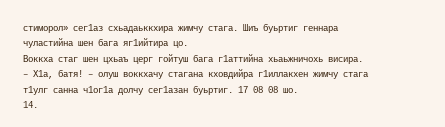стиморол» сег1аз схьадаьккхира жимчу стага. Шиъ буьртиг геннара чуластийна шен бага яг1ийтира цо.
Воккха стаг шен цхьаъ церг гойтуш бага г1аттийна хьаьжничохь висира.
– Х1а, батя! – олуш воккхачу стагана кховдийра г1иллакхен жимчу стага т1улг санна ч1ог1а долчу сег1азан буьртиг. 17 08 08 шо.
14.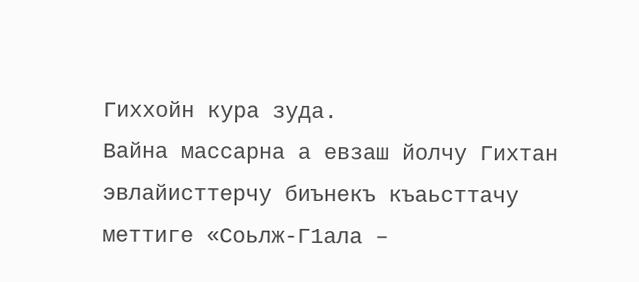Гиххойн кура зуда.
Вайна массарна а евзаш йолчу Гихтан эвлайисттерчу биънекъ къаьсттачу меттиге «Соьлж-Г1ала –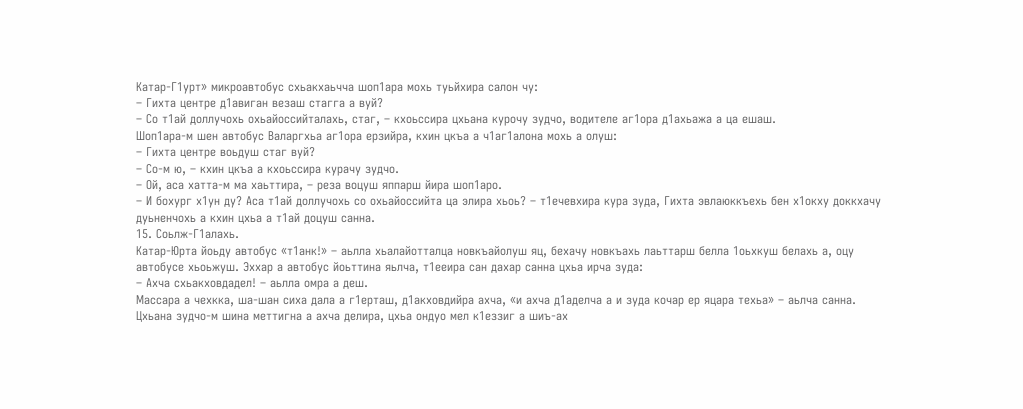Катар-Г1урт» микроавтобус схьакхаьчча шоп1ара мохь туьйхира салон чу:
– Гихта центре д1авиган везаш стагга а вуй?
– Со т1ай доллучохь охьайоссийталахь, стаг, – кхоьссира цхьана курочу зудчо, водителе аг1ора д1ахьажа а ца ешаш.
Шоп1ара-м шен автобус Валаргхьа аг1ора ерзийра, кхин цкъа а ч1аг1алона мохь а олуш:
– Гихта центре воьдуш стаг вуй?
– Со-м ю, – кхин цкъа а кхоьссира курачу зудчо.
– Ой, аса хатта-м ма хаьттира, – реза воцуш яппарш йира шоп1аро.
– И бохург х1ун ду? Аса т1ай доллучохь со охьайоссийта ца элира хьоь? – т1ечевхира кура зуда, Гихта эвлаюккъехь бен х1окху доккхачу дуьненчохь а кхин цхьа а т1ай доцуш санна.
15. Соьлж-Г1алахь.
Катар-Юрта йоьду автобус «т1анк!» – аьлла хьалайотталца новкъайолуш яц, бехачу новкъахь лаьттарш белла 1оьхкуш белахь а, оцу автобусе хьоьжуш. Эххар а автобус йоьттина яьлча, т1ееира сан дахар санна цхьа ирча зуда:
– Ахча схьакховдадел! – аьлла омра а деш.
Массара а чехкка, ша-шан сиха дала а г1ерташ, д1акховдийра ахча, «и ахча д1аделча а и зуда кочар ер яцара техьа» – аьлча санна.
Цхьана зудчо-м шина меттигна а ахча делира, цхьа ондуо мел к1еззиг а шиъ-ах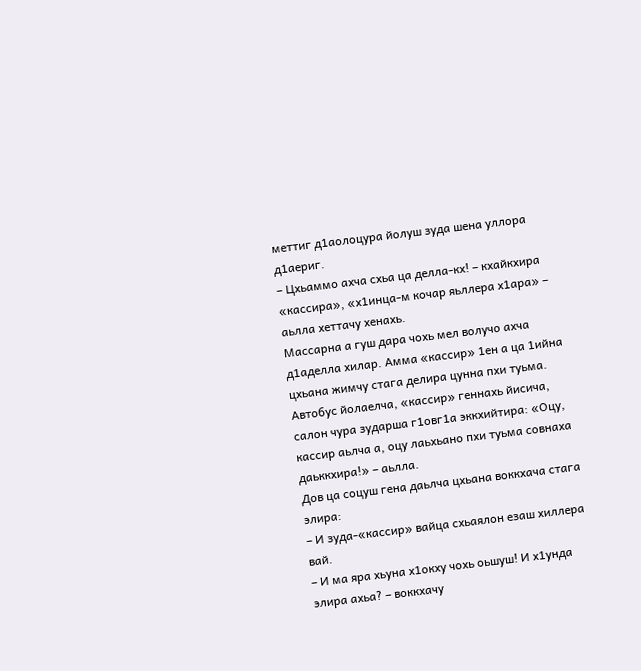меттиг д1аолоцура йолуш зуда шена уллора д1аериг.
– Цхьаммо ахча схьа ца делла-кх! – кхайкхира «кассира», «х1инца-м кочар яьллера х1ара» – аьлла хеттачу хенахь.
Массарна а гуш дара чохь мел волучо ахча д1аделла хилар. Амма «кассир» 1ен а ца 1ийна цхьана жимчу стага делира цунна пхи туьма.
Автобус йолаелча, «кассир» геннахь йисича, салон чура зударша г1овг1а эккхийтира: «Оцу, кассир аьлча а, оцу лаьхьано пхи туьма совнаха даьккхира!» – аьлла.
Дов ца соцуш гена даьлча цхьана воккхача стага элира:
– И зуда-«кассир» вайца схьаялон езаш хиллера вай.
– И ма яра хьуна х1окху чохь оьшуш! И х1унда элира ахьа? – воккхачу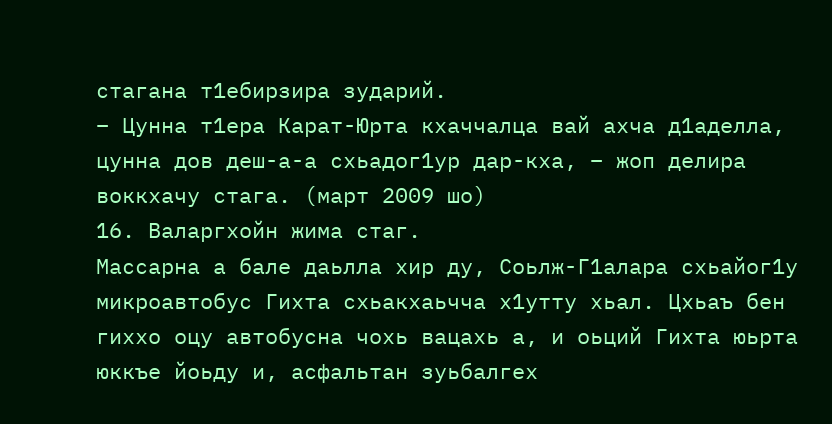стагана т1ебирзира зударий.
– Цунна т1ера Карат-Юрта кхаччалца вай ахча д1аделла, цунна дов деш-а-а схьадог1ур дар-кха, – жоп делира воккхачу стага. (март 2009 шо)
16. Валаргхойн жима стаг.
Массарна а бале даьлла хир ду, Соьлж-Г1алара схьайог1у микроавтобус Гихта схьакхаьчча х1утту хьал. Цхьаъ бен гиххо оцу автобусна чохь вацахь а, и оьций Гихта юьрта юккъе йоьду и, асфальтан зуьбалгех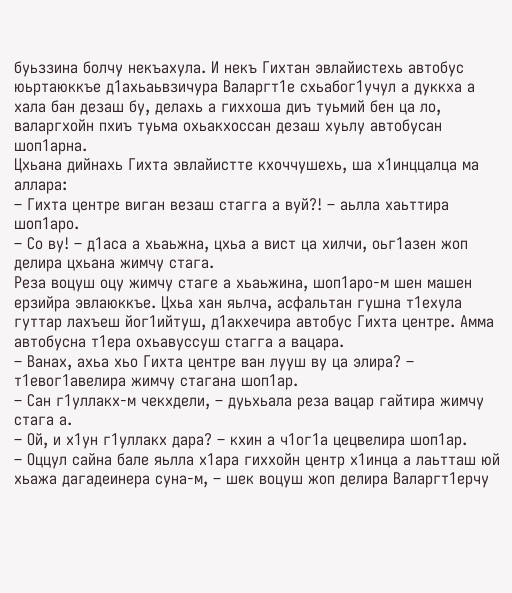буьззина болчу некъахула. И некъ Гихтан эвлайистехь автобус юьртаюккъе д1ахьаьвзичура Валаргт1е схьабог1учул а дуккха а хала бан дезаш бу, делахь а гиххоша диъ туьмий бен ца ло, валаргхойн пхиъ туьма охьакхоссан дезаш хуьлу автобусан шоп1арна.
Цхьана дийнахь Гихта эвлайистте кхоччушехь, ша х1инццалца ма аллара:
– Гихта центре виган везаш стагга а вуй?! – аьлла хаьттира шоп1аро.
– Со ву! – д1аса а хьаьжна, цхьа а вист ца хилчи, оьг1азен жоп делира цхьана жимчу стага.
Реза воцуш оцу жимчу стаге а хьаьжина, шоп1аро-м шен машен ерзийра эвлаюккъе. Цхьа хан яьлча, асфальтан гушна т1ехула гуттар лахъеш йог1ийтуш, д1акхечира автобус Гихта центре. Амма автобусна т1ера охьавуссуш стагга а вацара.
– Ванах, ахьа хьо Гихта центре ван лууш ву ца элира? – т1евог1авелира жимчу стагана шоп1ар.
– Сан г1уллакх-м чекхдели, – дуьхьала реза вацар гайтира жимчу стага а.
– Ой, и х1ун г1уллакх дара? – кхин а ч1ог1а цецвелира шоп1ар.
– Оццул сайна бале яьлла х1ара гиххойн центр х1инца а лаьтташ юй хьажа дагадеинера суна-м, – шек воцуш жоп делира Валаргт1ерчу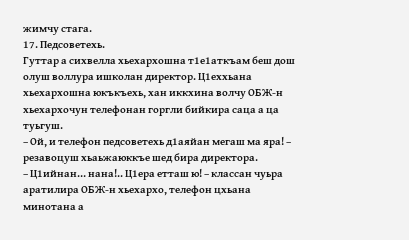жимчу стага.
17. Педсоветехь.
Гуттар а сихвелла хьехархошна т1е1аткъам беш дош олуш воллура ишколан директор. Ц1еххьана хьехархошна юкъкъехь, хан иккхина волчу ОБЖ-н хьехархочун телефонан горгли бийкира саца а ца туьгуш.
– Ой, и телефон педсоветехь д1аяйан мегаш ма яра! – резавоцуш хьаьжаюккъе шед бира директора.
– Ц1ийнан… нана!.. Ц1ера етташ ю! – классан чуьра аратилира ОБЖ-н хьехархо, телефон цхьана минотана а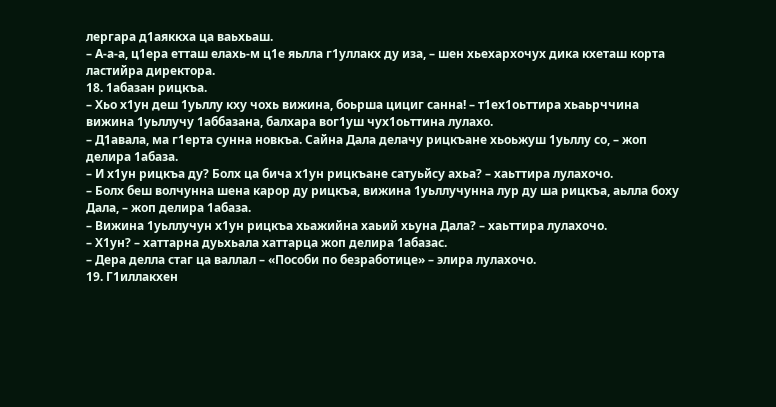лергара д1аяккха ца ваьхьаш.
– А-а-а, ц1ера етташ елахь-м ц1е яьлла г1уллакх ду иза, – шен хьехархочух дика кхеташ корта ластийра директора.
18. 1абазан рицкъа.
– Хьо х1ун деш 1уьллу кху чохь вижина, боьрша цициг санна! – т1ех1оьттира хьаьрччина вижина 1уьллучу 1аббазана, балхара вог1уш чух1оьттина лулахо.
– Д1авала, ма г1ерта сунна новкъа. Сайна Дала делачу рицкъане хьоьжуш 1уьллу со, – жоп делира 1абаза.
– И х1ун рицкъа ду? Болх ца бича х1ун рицкъане сатуьйсу ахьа? – хаьттира лулахочо.
– Болх беш волчунна шена карор ду рицкъа, вижина 1уьллучунна лур ду ша рицкъа, аьлла боху Дала, – жоп делира 1абаза.
– Вижина 1уьллучун х1ун рицкъа хьажийна хаьий хьуна Дала? – хаьттира лулахочо.
– Х1ун? – хаттарна дуьхьала хаттарца жоп делира 1абазас.
– Дера делла стаг ца валлал – «Пособи по безработице» – элира лулахочо.
19. Г1иллакхен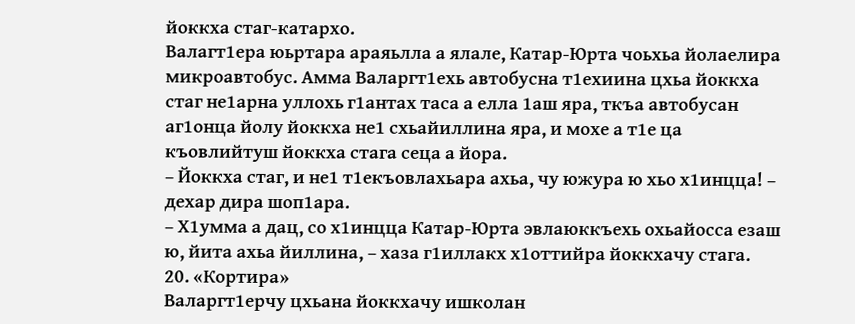йоккха стаг-катархо.
Валагт1ера юьртара араяьлла а ялале, Катар-Юрта чоьхьа йолаелира микроавтобус. Амма Валаргт1ехь автобусна т1ехиина цхьа йоккха стаг не1арна уллохь г1антах таса а елла 1аш яра, ткъа автобусан аг1онца йолу йоккха не1 схьайиллина яра, и мохе а т1е ца къовлийтуш йоккха стага сеца а йора.
– Йоккха стаг, и не1 т1екъовлахьара ахьа, чу южура ю хьо х1инцца! – дехар дира шоп1ара.
– Х1умма а дац, со х1инцца Катар-Юрта эвлаюккъехь охьайосса езаш ю, йита ахьа йиллина, – хаза г1иллакх х1оттийра йоккхачу стага.
20. «Кортира»
Валаргт1ерчу цхьана йоккхачу ишколан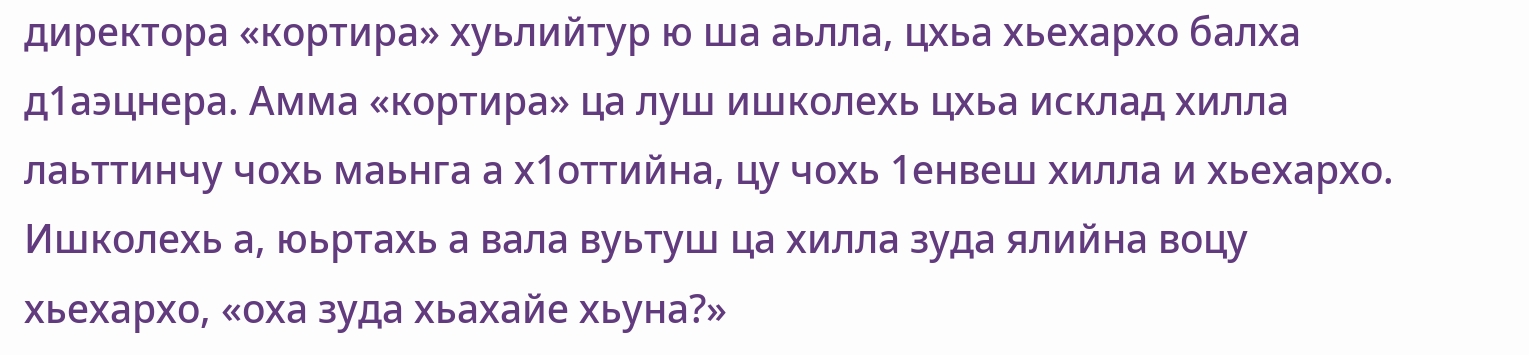директора «кортира» хуьлийтур ю ша аьлла, цхьа хьехархо балха д1аэцнера. Амма «кортира» ца луш ишколехь цхьа исклад хилла лаьттинчу чохь маьнга а х1оттийна, цу чохь 1енвеш хилла и хьехархо. Ишколехь а, юьртахь а вала вуьтуш ца хилла зуда ялийна воцу хьехархо, «оха зуда хьахайе хьуна?»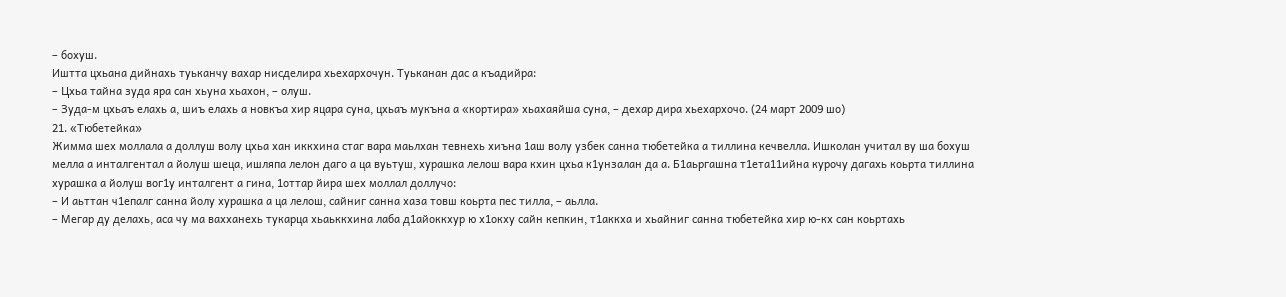– бохуш.
Иштта цхьана дийнахь туьканчу вахар нисделира хьехархочун. Туьканан дас а къадийра:
– Цхьа тайна зуда яра сан хьуна хьахон, – олуш.
– Зуда-м цхьаъ елахь а, шиъ елахь а новкъа хир яцара суна, цхьаъ мукъна а «кортира» хьахаяйша суна, – дехар дира хьехархочо. (24 март 2009 шо)
21. «Тюбетейка»
Жимма шех моллала а доллуш волу цхьа хан иккхина стаг вара маьлхан тевнехь хиъна 1аш волу узбек санна тюбетейка а тиллина кечвелла. Ишколан учитал ву ша бохуш мелла а инталгентал а йолуш шеца, ишляпа лелон даго а ца вуьтуш, хурашка лелош вара кхин цхьа к1унзалан да а. Б1аьргашна т1ета11ийна курочу дагахь коьрта тиллина хурашка а йолуш вог1у инталгент а гина, 1оттар йира шех моллал доллучо:
– И аьттан ч1епалг санна йолу хурашка а ца лелош, сайниг санна хаза товш коьрта пес тилла, – аьлла.
– Мегар ду делахь, аса чу ма вахханехь тукарца хьаьккхина лаба д1айоккхур ю х1окху сайн кепкин, т1аккха и хьайниг санна тюбетейка хир ю-кх сан коьртахь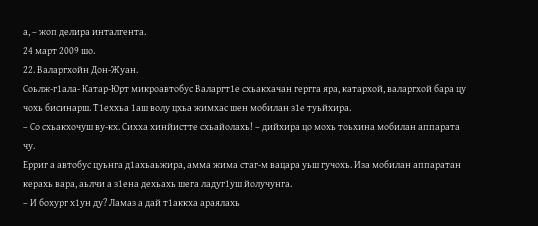а, – жоп делира инталгента.
24 март 2009 шо.
22. Валаргхойн Дон-Жуан.
Соьлж-г1ала- Катар-Юрт микроавтобус Валаргт1е схьакхачан гергга яра, катархой, валаргхой бара цу чохь бисинарш. Т1еххьа 1аш волу цхьа жимхас шен мобилан з1е туьйхира.
– Со схьакхочуш ву-кх. Сихха хинйистте схьайолахь! – дийхира цо мохь тоьхина мобилан аппарата чу.
Ерриг а автобус цуьнга д1ахьаьжира, амма жима стаг-м вацара уьш гучохь. Иза мобилан аппаратан керахь вара, аьлчи а з1ена дехьахь шега ладуг1уш йолучунга.
– И бохург х1ун ду? Ламаз а дай т1аккха араялахь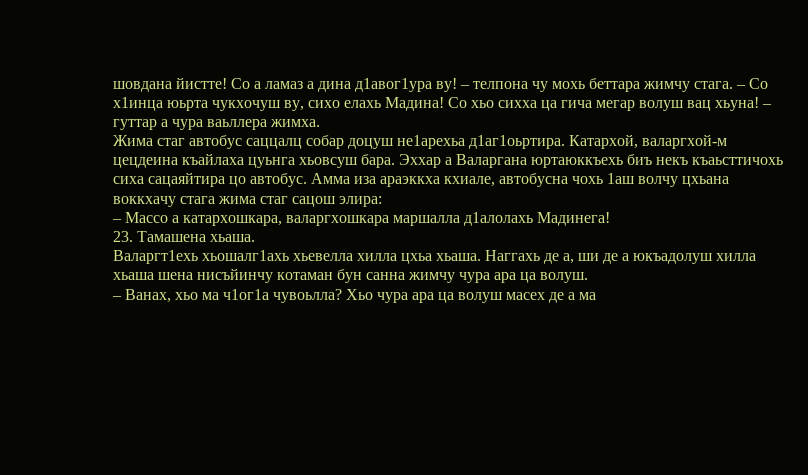шовдана йистте! Со а ламаз а дина д1авог1ура ву! – телпона чу мохь беттара жимчу стага. – Со х1инца юьрта чукхочуш ву, сихо елахь Мадина! Со хьо сихха ца гича мегар волуш вац хьуна! – гуттар а чура ваьллера жимха.
Жима стаг автобус саццалц собар доцуш не1арехьа д1аг1оьртира. Катархой, валаргхой-м цецдеина къайлаха цуьнга хьовсуш бара. Эххар а Валаргана юртаюккъехь биъ некъ къаьсттичохь сиха сацаяйтира цо автобус. Амма иза араэккха кхиале, автобусна чохь 1аш волчу цхьана воккхачу стага жима стаг сацош элира:
– Массо а катархошкара, валаргхошкара маршалла д1алолахь Мадинега!
23. Тамашена хьаша.
Валаргт1ехь хьошалг1ахь хьевелла хилла цхьа хьаша. Наггахь де а, ши де а юкъадолуш хилла хьаша шена нисъйинчу котаман бун санна жимчу чура ара ца волуш.
– Ванах, хьо ма ч1ог1а чувоьлла? Хьо чура ара ца волуш масех де а ма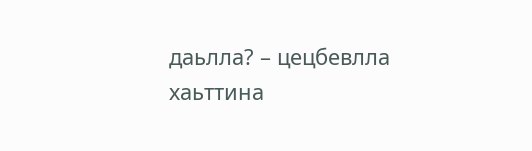даьлла? – цецбевлла хаьттина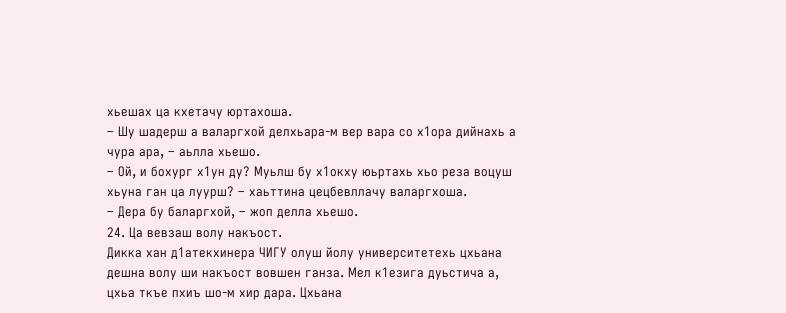хьешах ца кхетачу юртахоша.
– Шу шадерш а валаргхой делхьара-м вер вара со х1ора дийнахь а чура ара, – аьлла хьешо.
– Ой, и бохург х1ун ду? Муьлш бу х1окху юьртахь хьо реза воцуш хьуна ган ца луурш? – хаьттина цецбевллачу валаргхоша.
– Дера бу баларгхой, – жоп делла хьешо.
24. Ца вевзаш волу накъост.
Дикка хан д1атекхинера ЧИГУ олуш йолу университетехь цхьана дешна волу ши накъост вовшен ганза. Мел к1езига дуьстича а, цхьа ткъе пхиъ шо-м хир дара. Цхьана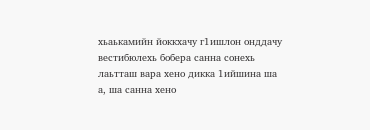хьаькамийн йоккхачу г1ишлон онддачу вестибюлехь бобера санна сонехь лаьтташ вара хено дикка 1ийшина ша а, ша санна хено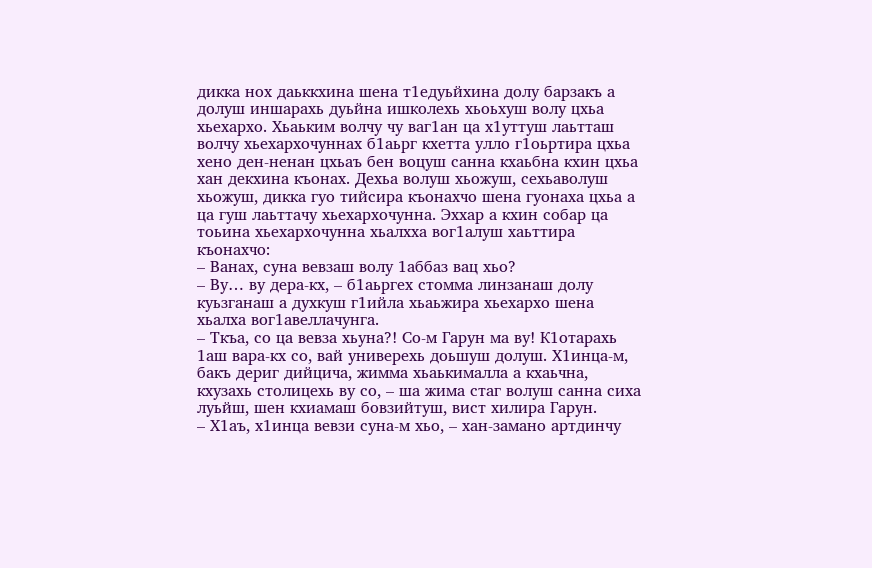дикка нох даьккхина шена т1едуьйхина долу барзакъ а долуш иншарахь дуьйна ишколехь хьоьхуш волу цхьа хьехархо. Хьаьким волчу чу ваг1ан ца х1уттуш лаьтташ волчу хьехархочуннах б1аьрг кхетта улло г1оьртира цхьа хено ден-ненан цхьаъ бен воцуш санна кхаьбна кхин цхьа хан декхина къонах. Дехьа волуш хьожуш, сехьаволуш хьожуш, дикка гуо тийсира къонахчо шена гуонаха цхьа а ца гуш лаьттачу хьехархочунна. Эххар а кхин собар ца тоьина хьехархочунна хьалхха вог1алуш хаьттира къонахчо:
– Ванах, суна вевзаш волу 1аббаз вац хьо?
– Ву… ву дера-кх, – б1аьргех стомма линзанаш долу куьзганаш а духкуш г1ийла хьаьжира хьехархо шена хьалха вог1авеллачунга.
– Ткъа, со ца вевза хьуна?! Со-м Гарун ма ву! К1отарахь 1аш вара-кх со, вай универехь доьшуш долуш. Х1инца-м, бакъ дериг дийцича, жимма хьаькималла а кхаьчна, кхузахь столицехь ву со, – ша жима стаг волуш санна сиха луьйш, шен кхиамаш бовзийтуш, вист хилира Гарун.
– Х1аъ, х1инца вевзи суна-м хьо, – хан-замано артдинчу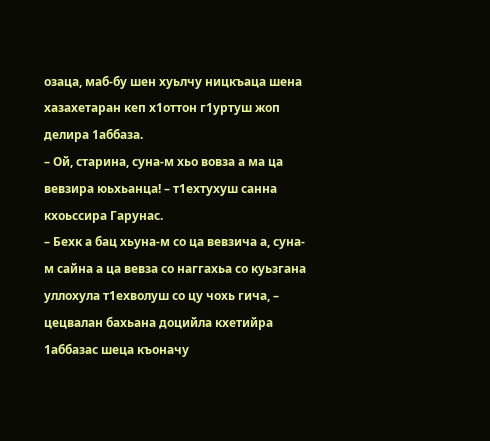озаца, маб-бу шен хуьлчу ницкъаца шена хазахетаран кеп х1оттон г1уртуш жоп делира 1аббаза.
– Ой, старина, суна-м хьо вовза а ма ца вевзира юьхьанца! – т1ехтухуш санна кхоьссира Гарунас.
– Бехк а бац хьуна-м со ца вевзича а, суна-м сайна а ца вевза со наггахьа со куьзгана уллохула т1ехволуш со цу чохь гича, – цецвалан бахьана доцийла кхетийра 1аббазас шеца къоначу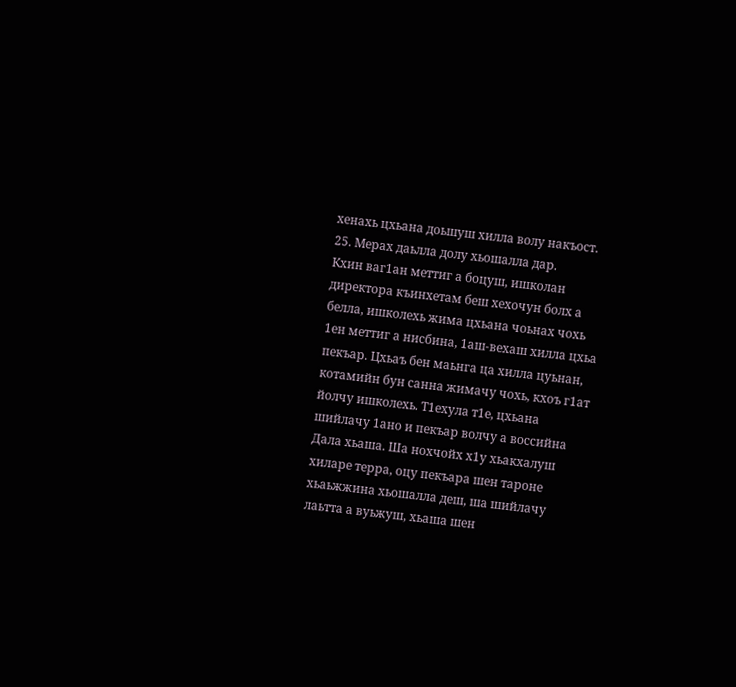хенахь цхьана доьшуш хилла волу накъост.
25. Мерах даьлла долу хьошалла дар.
Кхин ваг1ан меттиг а боцуш, ишколан директора къинхетам беш хехочун болх а белла, ишколехь жима цхьана чоьнах чохь 1ен меттиг а нисбина, 1аш-вехаш хилла цхьа пекъар. Цхьаъ бен маьнга ца хилла цуьнан, котамийн бун санна жимачу чохь, кхоъ г1ат йолчу ишколехь. Т1ехула т1е, цхьана шийлачу 1ано и пекъар волчу а воссийна Дала хьаша. Ша нохчойх х1у хьакхалуш хиларе терра, оцу пекъара шен тароне хьаьжжина хьошалла деш, ша шийлачу лаьтта а вуьжуш, хьаша шен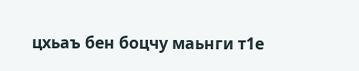цхьаъ бен боцчу маьнги т1е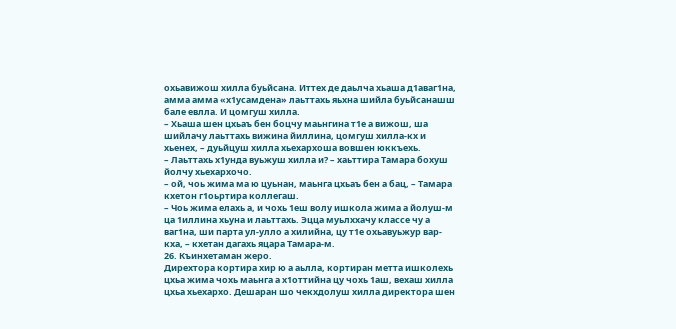охьавижош хилла буьйсана. Иттех де даьлча хьаша д1аваг1на, амма амма «х1усамдена» лаьттахь яьхна шийла буьйсанашш бале евлла. И цомгуш хилла.
– Хьаша шен цхьаъ бен боцчу маьнгина т1е а вижош, ша шийлачу лаьттахь вижина йиллина, цомгуш хилла-кх и хьенех, – дуьйцуш хилла хьехархоша вовшен юккъехь.
– Лаьттахь х1унда вуьжуш хилла и? – хаьттира Тамара бохуш йолчу хьехархочо.
– ой, чоь жима ма ю цуьнан, маьнга цхьаъ бен а бац, – Тамара кхетон г1оьртира коллегаш.
– Чоь жима елахь а, и чохь 1еш волу ишкола жима а йолуш-м ца 1иллина хьуна и лаьттахь. Эцца муьлххачу классе чу а ваг1на, ши парта ул-улло а хилийна, цу т1е охьавуьжур вар-кха, – кхетан дагахь яцара Тамара-м.
26. Къинхетаман жеро.
Дирехтора кортира хир ю а аьлла, кортиран метта ишколехь цхьа жима чохь маьнга а х1оттийна цу чохь 1аш, вехаш хилла цхьа хьехархо. Дешаран шо чекхдолуш хилла директора шен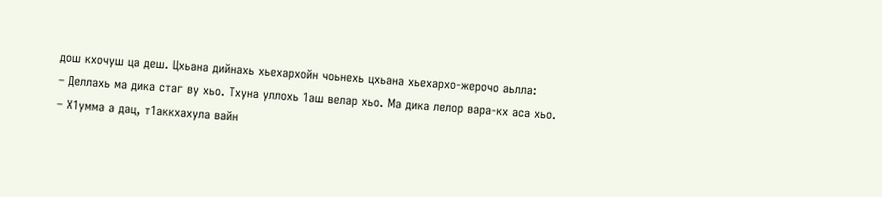дош кхочуш ца деш. Цхьана дийнахь хьехархойн чоьнехь цхьана хьехархо-жерочо аьлла:
– Деллахь ма дика стаг ву хьо. Тхуна уллохь 1аш велар хьо. Ма дика лелор вара-кх аса хьо.
– Х1умма а дац, т1аккхахула вайн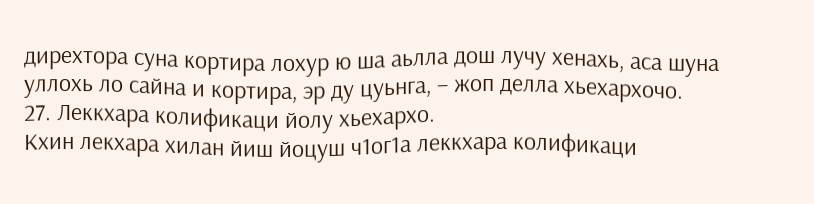дирехтора суна кортира лохур ю ша аьлла дош лучу хенахь, аса шуна уллохь ло сайна и кортира, эр ду цуьнга, – жоп делла хьехархочо.
27. Леккхара колификаци йолу хьехархо.
Кхин лекхара хилан йиш йоцуш ч1ог1а леккхара колификаци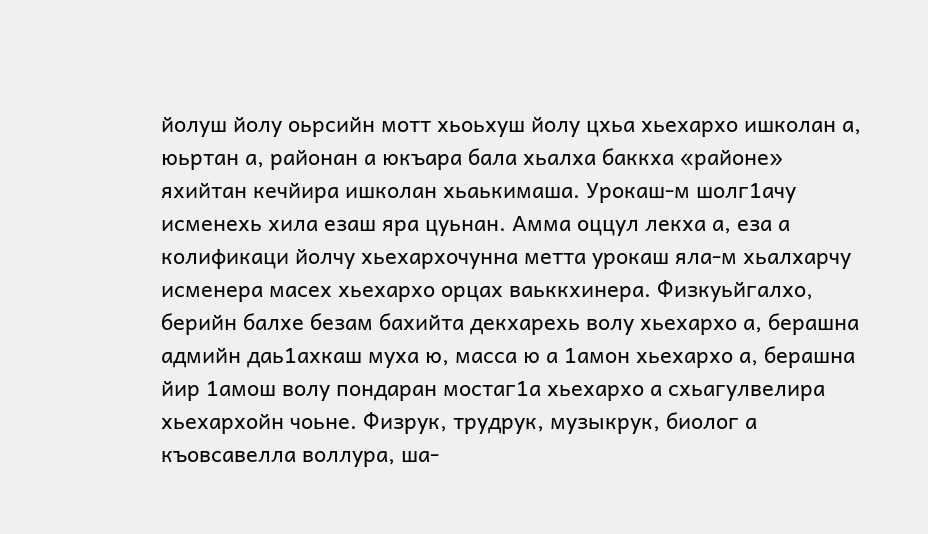йолуш йолу оьрсийн мотт хьоьхуш йолу цхьа хьехархо ишколан а, юьртан а, районан а юкъара бала хьалха баккха «районе» яхийтан кечйира ишколан хьаькимаша. Урокаш-м шолг1ачу исменехь хила езаш яра цуьнан. Амма оццул лекха а, еза а колификаци йолчу хьехархочунна метта урокаш яла-м хьалхарчу исменера масех хьехархо орцах ваьккхинера. Физкуьйгалхо, берийн балхе безам бахийта декхарехь волу хьехархо а, берашна адмийн даь1ахкаш муха ю, масса ю а 1амон хьехархо а, берашна йир 1амош волу пондаран мостаг1а хьехархо а схьагулвелира хьехархойн чоьне. Физрук, трудрук, музыкрук, биолог а къовсавелла воллура, ша-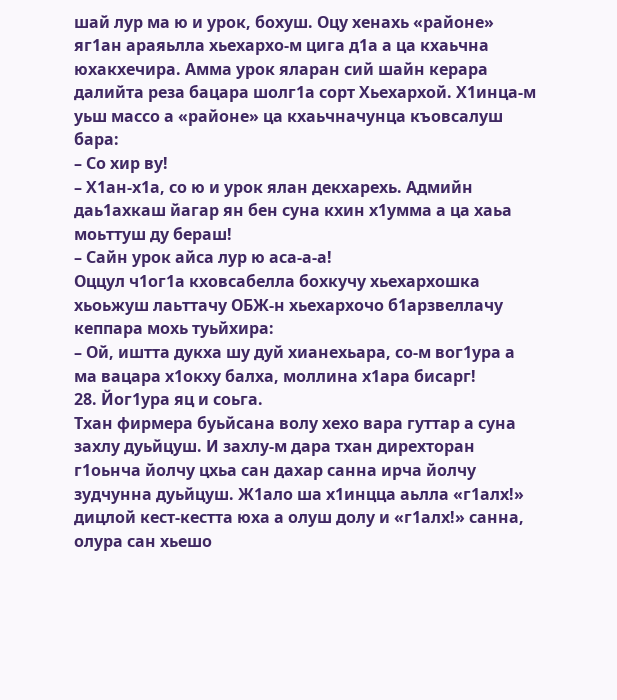шай лур ма ю и урок, бохуш. Оцу хенахь «районе» яг1ан араяьлла хьехархо-м цига д1а а ца кхаьчна юхакхечира. Амма урок яларан сий шайн керара далийта реза бацара шолг1а сорт Хьехархой. Х1инца-м уьш массо а «районе» ца кхаьчначунца къовсалуш бара:
– Со хир ву!
– Х1ан-х1а, со ю и урок ялан декхарехь. Адмийн даь1ахкаш йагар ян бен суна кхин х1умма а ца хаьа моьттуш ду бераш!
– Сайн урок айса лур ю аса-а-а!
Оццул ч1ог1а кховсабелла бохкучу хьехархошка хьоьжуш лаьттачу ОБЖ-н хьехархочо б1арзвеллачу кеппара мохь туьйхира:
– Ой, иштта дукха шу дуй хианехьара, со-м вог1ура а ма вацара х1окху балха, моллина х1ара бисарг!
28. Йог1ура яц и соьга.
Тхан фирмера буьйсана волу хехо вара гуттар а суна захлу дуьйцуш. И захлу-м дара тхан дирехторан г1оьнча йолчу цхьа сан дахар санна ирча йолчу зудчунна дуьйцуш. Ж1ало ша х1инцца аьлла «г1алх!» дицлой кест-кестта юха а олуш долу и «г1алх!» санна, олура сан хьешо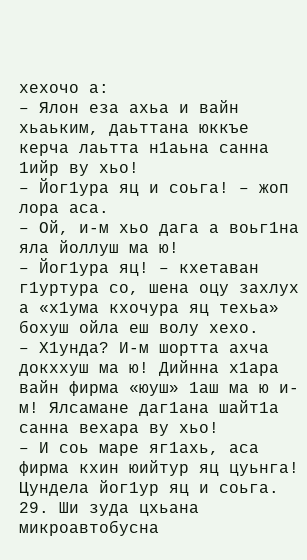хехочо а:
– Ялон еза ахьа и вайн хьаьким, даьттана юккъе керча лаьтта н1аьна санна 1ийр ву хьо!
– Йог1ура яц и соьга! – жоп лора аса.
– Ой, и-м хьо дага а воьг1на яла йоллуш ма ю!
– Йог1ура яц! – кхетаван г1уртура со, шена оцу захлух а «х1ума кхочура яц техьа» бохуш ойла еш волу хехо.
– Х1унда? И-м шортта ахча докххуш ма ю! Дийнна х1ара вайн фирма «юуш» 1аш ма ю и-м! Ялсамане даг1ана шайт1а санна вехара ву хьо!
– И соь маре яг1ахь, аса фирма кхин юийтур яц цуьнга! Цундела йог1ур яц и соьга.
29. Ши зуда цхьана микроавтобусна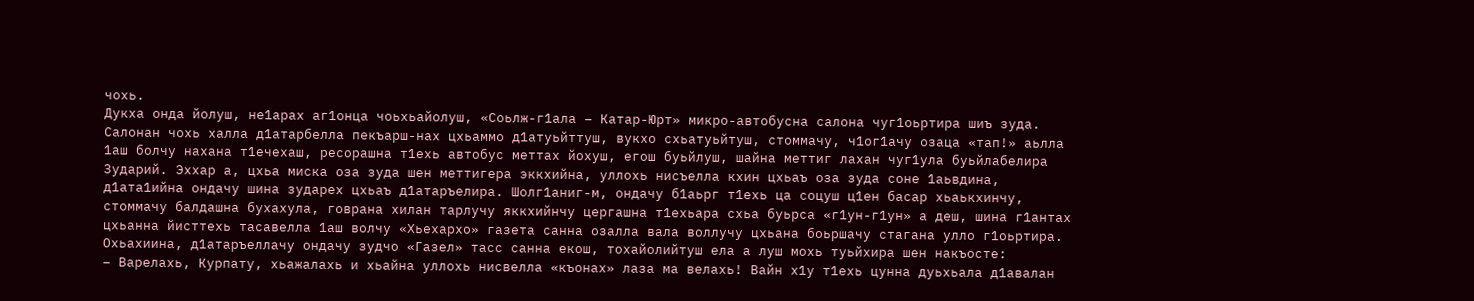чохь.
Дукха онда йолуш, не1арах аг1онца чоьхьайолуш, «Соьлж-г1ала – Катар-Юрт» микро-автобусна салона чуг1оьртира шиъ зуда. Салонан чохь халла д1атарбелла пекъарш-нах цхьаммо д1атуьйттуш, вукхо схьатуьйтуш, стоммачу, ч1ог1ачу озаца «тап!» аьлла 1аш болчу нахана т1ечехаш, ресорашна т1ехь автобус меттах йохуш, егош буьйлуш, шайна меттиг лахан чуг1ула буьйлабелира Зударий. Эххар а, цхьа миска оза зуда шен меттигера эккхийна, уллохь нисъелла кхин цхьаъ оза зуда соне 1аьвдина, д1ата1ийна ондачу шина зударех цхьаъ д1атаръелира. Шолг1аниг-м, ондачу б1аьрг т1ехь ца соцуш ц1ен басар хьаькхинчу, стоммачу балдашна бухахула, говрана хилан тарлучу яккхийнчу цергашна т1ехьара схьа буьрса «г1ун-г1ун» а деш, шина г1антах цхьанна йисттехь тасавелла 1аш волчу «Хьехархо» газета санна озалла вала воллучу цхьана боьршачу стагана улло г1оьртира.
Охьахиина, д1атаръеллачу ондачу зудчо «Газел» тасс санна екош, тохайолийтуш ела а луш мохь туьйхира шен накъосте:
– Варелахь, Курпату, хьажалахь и хьайна уллохь нисвелла «къонах» лаза ма велахь! Вайн х1у т1ехь цунна дуьхьала д1авалан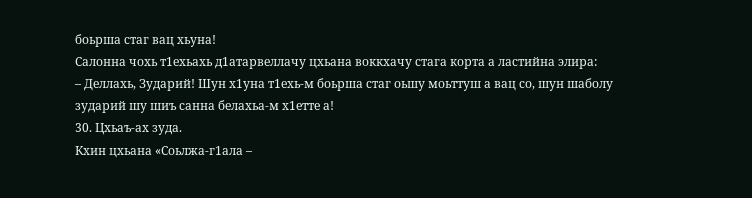боьрша стаг вац хьуна!
Салонна чохь т1ехьахь д1атарвеллачу цхьана воккхачу стага корта а ластийна элира:
– Деллахь, Зударий! Шун х1уна т1ехь-м боьрша стаг оьшу моьттуш а вац со, шун шаболу зударий шу шиъ санна белахьа-м х1етте а!
30. Цхьаъ-ах зуда.
Кхин цхьана «Соьлжа-г1ала –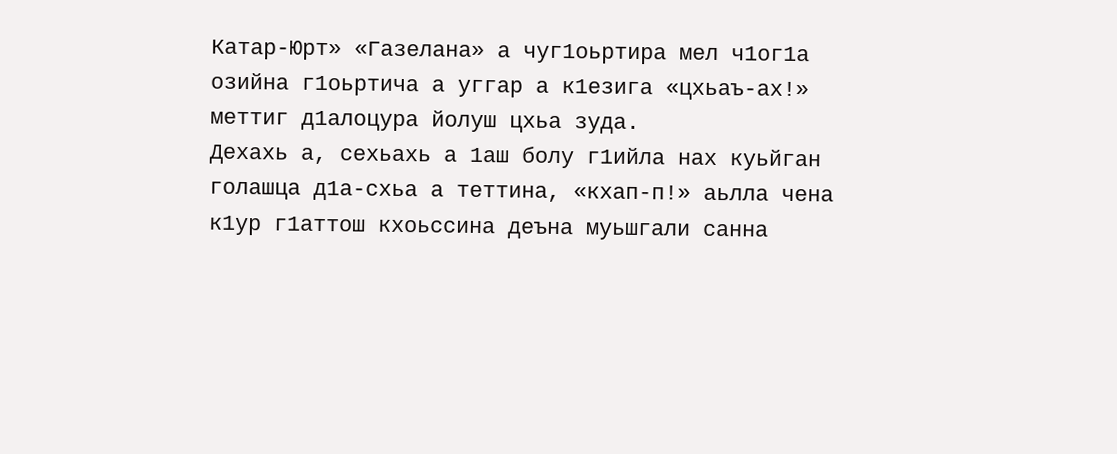Катар-Юрт» «Газелана» а чуг1оьртира мел ч1ог1а озийна г1оьртича а уггар а к1езига «цхьаъ-ах!» меттиг д1алоцура йолуш цхьа зуда.
Дехахь а, сехьахь а 1аш болу г1ийла нах куьйган голашца д1а-схьа а теттина, «кхап-п!» аьлла чена к1ур г1аттош кхоьссина деъна муьшгали санна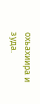охьахиира и зуда.